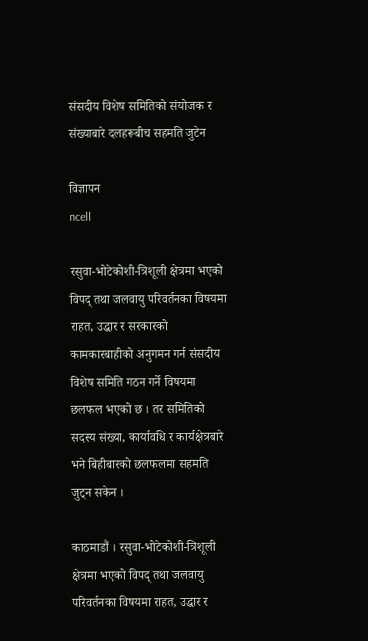संसदीय विशेष समितिको संयोजक र संख्याबारे दलहरूबीच सहमति जुटेन

विज्ञापन
ncell

रसुवा-भोटेकोशी-त्रिशूली क्षेत्रमा भएको विपद् तथा जलवायु परिवर्तनका विषयमा राहत, उद्धार र सरकारको कामकारबाहीको अनुगमन गर्न संसदीय विशेष समिति गठन गर्ने विषयमा छलफल भएको छ । तर समितिको सदस्य संख्या, कार्यावधि र कार्यक्षेत्रबारे भने बिहीबारको छलफलमा सहमति जुट्न सकेन ।

काठमाडौं । रसुवा-भोटेकोशी-त्रिशूली क्षेत्रमा भएको विपद् तथा जलवायु परिवर्तनका विषयमा राहत, उद्धार र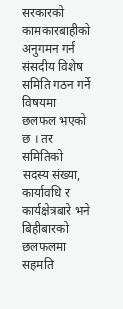सरकारको कामकारबाहीको अनुगमन गर्न संसदीय विशेष समिति गठन गर्ने विषयमा छलफल भएको छ । तर समितिको सदस्य संख्या, कार्यावधि र कार्यक्षेत्रबारे भने बिहीबारको छलफलमा सहमति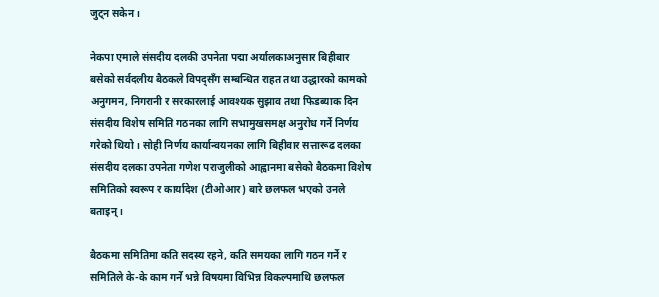जुट्न सकेन ।

नेकपा एमाले संसदीय दलकी उपनेता पद्मा अर्यालकाअनुसार बिहीबार बसेको सर्वदलीय बैठकले विपद्सँग सम्बन्धित राहत तथा उद्धारको कामको अनुगमन, निगरानी र सरकारलाई आवश्यक सुझाव तथा फिडब्याक दिन संसदीय विशेष समिति गठनका लागि सभामुखसमक्ष अनुरोध गर्ने निर्णय गरेको थियो । सोही निर्णय कार्यान्वयनका लागि बिहीवार सत्तारूढ दलका संसदीय दलका उपनेता गणेश पराजुलीको आह्वानमा बसेको बैठकमा विशेष समितिको स्वरूप र कार्यादेश (टीओआर) बारे छलफल भएको उनले बताइन् ।

बैठकमा समितिमा कति सदस्य रहने, कति समयका लागि गठन गर्ने र समितिले के-के काम गर्ने भन्ने विषयमा विभिन्न विकल्पमाथि छलफल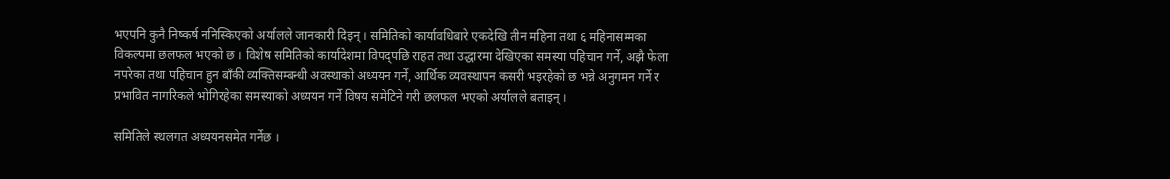भएपनि कुनै निष्कर्ष ननिस्किएको अर्यालले जानकारी दिइन् । समितिको कार्यावधिबारे एकदेखि तीन महिना तथा ६ महिनासम्मका विकल्पमा छलफल भएको छ । विशेष समितिको कार्यादेशमा विपद्पछि राहत तथा उद्धारमा देखिएका समस्या पहिचान गर्ने, अझै फेला नपरेका तथा पहिचान हुन बाँकी व्यक्तिसम्बन्धी अवस्थाको अध्ययन गर्ने, आर्थिक व्यवस्थापन कसरी भइरहेको छ भन्ने अनुगमन गर्ने र प्रभावित नागरिकले भोगिरहेका समस्याको अध्ययन गर्ने विषय समेटिने गरी छलफल भएको अर्यालले बताइन् ।

समितिले स्थलगत अध्ययनसमेत गर्नेछ ।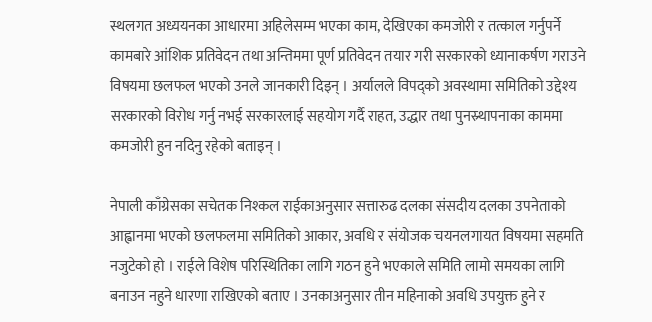स्थलगत अध्ययनका आधारमा अहिलेसम्म भएका काम, देखिएका कमजोरी र तत्काल गर्नुपर्ने कामबारे आंशिक प्रतिवेदन तथा अन्तिममा पूर्ण प्रतिवेदन तयार गरी सरकारको ध्यानाकर्षण गराउने विषयमा छलफल भएको उनले जानकारी दिइन् । अर्यालले विपद्को अवस्थामा समितिको उद्देश्य सरकारको विरोध गर्नु नभई सरकारलाई सहयोग गर्दै राहत, उद्धार तथा पुनस्र्थापनाका काममा कमजोरी हुन नदिनु रहेको बताइन् ।

नेपाली काँग्रेसका सचेतक निश्कल राईकाअनुसार सत्तारुढ दलका संसदीय दलका उपनेताको आह्वानमा भएको छलफलमा समितिको आकार, अवधि र संयोजक चयनलगायत विषयमा सहमति नजुटेको हो । राईले विशेष परिस्थितिका लागि गठन हुने भएकाले समिति लामो समयका लागि बनाउन नहुने धारणा राखिएको बताए । उनकाअनुसार तीन महिनाको अवधि उपयुक्त हुने र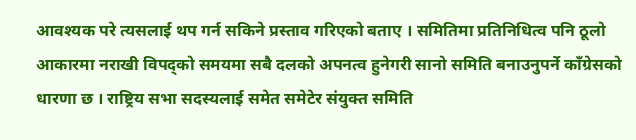आवश्यक परे त्यसलाई थप गर्न सकिने प्रस्ताव गरिएको बताए । समितिमा प्रतिनिधित्व पनि ठूलो आकारमा नराखी विपद्को समयमा सबै दलको अपनत्व हुनेगरी सानो समिति बनाउनुपर्ने काँग्रेसको धारणा छ । राष्ट्रिय सभा सदस्यलाई समेत समेटेर संयुक्त समिति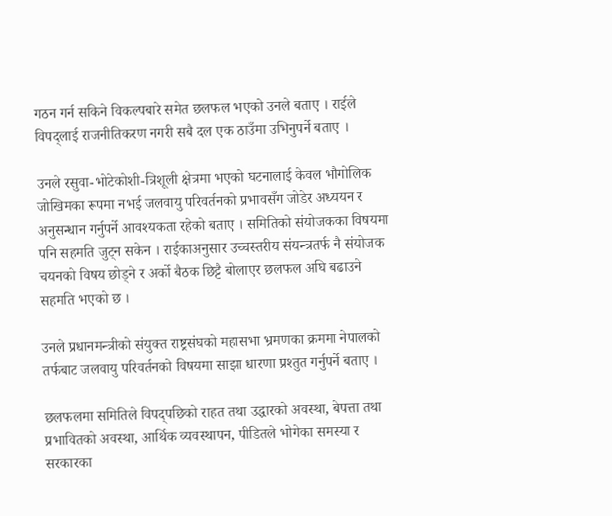गठन गर्न सकिने विकल्पबारे समेत छलफल भएको उनले बताए । राईले विपद्लाई राजनीतिकरण नगरी सबै दल एक ठाउँमा उभिनुपर्ने बताए ।

उनले रसुवा-भोटेकोशी-त्रिशूली क्षेत्रमा भएको घटनालाई केवल भौगोलिक जोखिमका रूपमा नभई जलवायु परिवर्तनको प्रभावसँग जोडेर अध्ययन र अनुसन्धान गर्नुपर्ने आवश्यकता रहेको बताए । समितिको संयोजकका विषयमा पनि सहमति जुट्न सकेन । राईकाअनुसार उच्चस्तरीय संयन्त्रतर्फ नै संयोजक चयनको विषय छोड्ने र अर्को बैठक छिट्टै बोलाएर छलफल अघि बढाउने सहमति भएको छ ।

उनले प्रधानमन्त्रीको संयुक्त राष्ट्रसंघको महासभा भ्रमणका क्रममा नेपालको तर्फबाट जलवायु परिवर्तनको विषयमा साझा धारणा प्रश्तुत गर्नुपर्ने बताए ।

छलफलमा समितिले विपद्पछिको राहत तथा उद्धारको अवस्था, बेपत्ता तथा प्रभावितको अवस्था, आर्थिक व्यवस्थापन, पीडितले भोगेका समस्या र सरकारका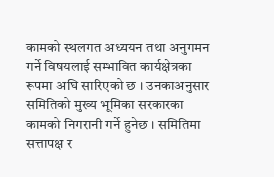कामको स्थलगत अध्ययन तथा अनुगमन गर्ने विषयलाई सम्भावित कार्यक्षेत्रका रूपमा अघि सारिएको छ । उनकाअनुसार समितिको मुख्य भूमिका सरकारका कामको निगरानी गर्ने हुनेछ । समितिमा सत्तापक्ष र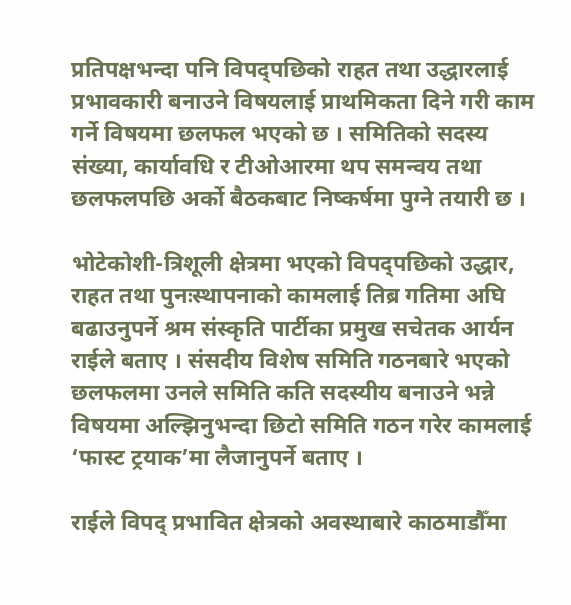प्रतिपक्षभन्दा पनि विपद्पछिको राहत तथा उद्धारलाई प्रभावकारी बनाउने विषयलाई प्राथमिकता दिने गरी काम गर्ने विषयमा छलफल भएको छ । समितिको सदस्य संख्या, कार्यावधि र टीओआरमा थप समन्वय तथा छलफलपछि अर्को बैठकबाट निष्कर्षमा पुग्ने तयारी छ ।

भोटेकोशी-त्रिशूली क्षेत्रमा भएको विपद्पछिको उद्धार, राहत तथा पुनःस्थापनाको कामलाई तिब्र गतिमा अघि बढाउनुपर्ने श्रम संस्कृति पार्टीका प्रमुख सचेतक आर्यन राईले बताए । संसदीय विशेष समिति गठनबारे भएको छलफलमा उनले समिति कति सदस्यीय बनाउने भन्ने विषयमा अल्झिनुभन्दा छिटो समिति गठन गरेर कामलाई ‘फास्ट ट्रयाक’मा लैजानुपर्ने बताए ।

राईले विपद् प्रभावित क्षेत्रको अवस्थाबारे काठमाडौँमा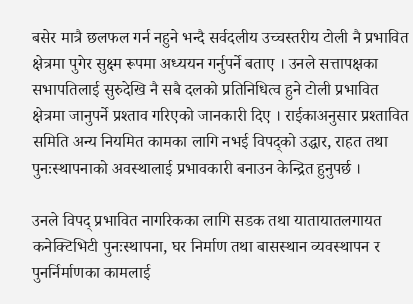बसेर मात्रै छलफल गर्न नहुने भन्दै सर्वदलीय उच्चस्तरीय टोली नै प्रभावित क्षेत्रमा पुगेर सुक्ष्म रूपमा अध्ययन गर्नुपर्ने बताए । उनले सत्तापक्षका सभापतिलाई सुरुदेखि नै सबै दलको प्रतिनिधित्व हुने टोली प्रभावित क्षेत्रमा जानुपर्ने प्रश्ताव गरिएको जानकारी दिए । राईकाअनुसार प्रश्तावित समिति अन्य नियमित कामका लागि नभई विपद्को उद्धार, राहत तथा पुनःस्थापनाको अवस्थालाई प्रभावकारी बनाउन केन्द्रित हुनुपर्छ ।

उनले विपद् प्रभावित नागरिकका लागि सडक तथा यातायातलगायत कनेक्टिभिटी पुनःस्थापना, घर निर्माण तथा बासस्थान व्यवस्थापन र पुनर्निर्माणका कामलाई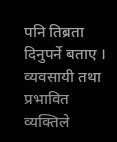पनि तिब्रता दिनुपर्ने बताए । व्यवसायी तथा प्रभावित व्यक्तिले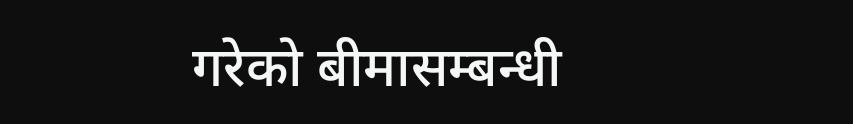गरेको बीमासम्बन्धी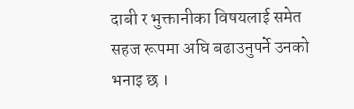दाबी र भुक्तानीका विषयलाई समेत सहज रूपमा अघि बढाउनुपर्ने उनको भनाइ छ ।